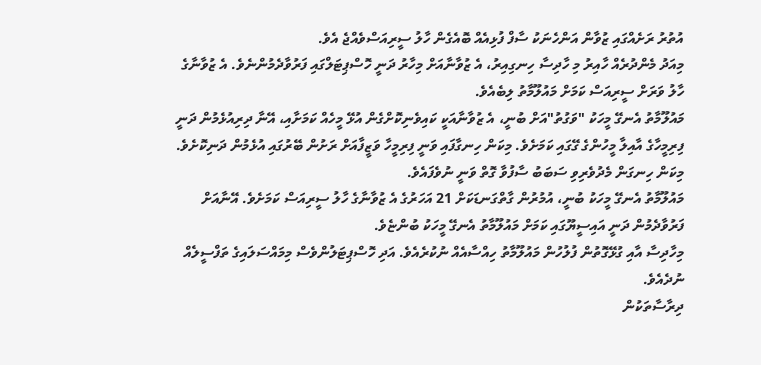އުތުރު ރަށެއްގައި ޒުވާން އަންހެނަކު ސާފް ފުޅިއެއް ބޮއެގެން ހާލު ސީރިއަސްވެއްޖެ އެވެ.
މިއަދު މެންދުރެއް ހާއިރު މި ހާދިސާ ހިނގިއިރު، އެ ޒުވާނާއަށް މިހާރު ދަނީ ހޮސްޕިޓަލްގައި ފަރުވާދެމުންނެވެ. އެ ޒުވާނާގެ ހާލު ވަރަށް ސީރިއަސް ކަމަށް މައުލޫމާތު ލިބެއެވެ.
މައުލޫމާތު އެނގޭ މީހަކު "ވަގުތު"އަށް ބުނީ، އެ ޒުވާނާއަކީ ކައިވެނިކޮށްގެން އުޅޭ މީހެއް ކަމަށާއި، އޭނާ ދިރިއުޅެމުން ދަނީ ފިރިމީހާގެ އާއިލާ މީހުންގެ ގޭގައި ކަމަށެވެ. މިކަން ހިނގާފައި ވަނީ ފިރިމީހާ ވަޒީފާއަށް ރަށުން ބޭރުގައި އުޅެމުން ދަނިކޮށެވެ.
މިކަން ހިނގަން މެދުވެރިވި ސަބަބު ސާފުވާ ގޮތް ވަނީ ނުވެފައެވެ.
މައުލޫމާތު އެނގޭ މީހަކު ބުނީ، އުމުރުން ގާތްގަނޑަކަށް 21 އަހަރުގެ އެ ޒުވާނާގެ ހާލު ސީރިއަސް ކަމަށެވެ. އޭނާއަށް ފަރުވާދެމުން ދަނީ އައިސީޔޫގައި ކަމަށް މައުލޫމާތު އެނގޭ މީހަކު ބުންޏެވެ.
މިހާދިސާ އާއި ގުޅޭގޮތުން ފުލުހުން މައުލޫމާތު ހިއްސާއެއް ނުކުރެއެވެ. އަދި ހޮސްޕިޓަލުންވެސް މިމައްސަލައިގެ ތަފްސީލެއް ނުދެއެވެ.
ދިރާސާތަކުން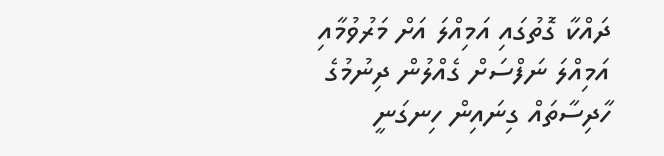ދައްކާ ގޮތުގައި އަމިއްލަ އަށް މަރުވުމާއި އަމިއްލަ ނަފްސަށް ގެއްލުން ދިނުމުގެ ހާދިސާތައް ގިނައިން ހިނގަނީ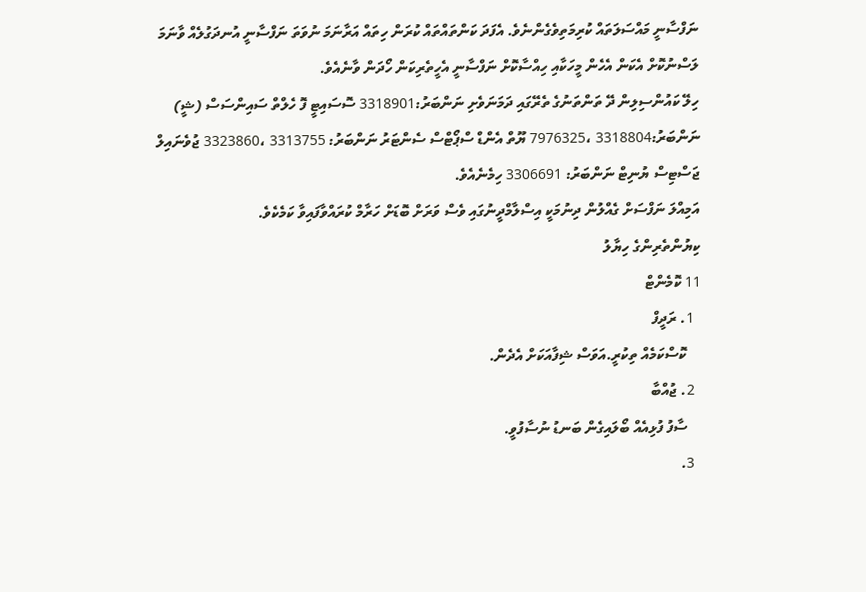ނަފްސާނީ މައްސަލަތައް ކުރިމަތިވެގެންނެވެ. އެފަދަ ކަންތައްތައް ކުރަން ހިތައް އަރާނަމަ ނުވަތަ ނަފްސާނީ އުނދަގުލެއް ވާނަމަ ލަސްނުކޮށް އެކަން އެހެން މީހަކާއި ހިއްސާކޮށް ނަފްސާނީ އެހީތެރިކަން ހޯދަން ވާނެއެވެ.
ހިލޭ ކައުންސިލިން ދޭ ތަންތަނުގެ ތެރޭގައި ދަމަނަވެށި ނަންބަރު:3318901 ސޮސައިޓީ ފޮ ހެލްތް ސައިންސަސް (ޝީ) ނަންބަރު:3318804 ،7976325 ޔޫތް އެންޑް ސްޕޯޓްސް ސެންޓަރު ނަންބަރު: 3313755 ،3323860 ޖުވެނައިލް ޖަސްޓިސް ޔުނިޓް ނަންބަރު: 3306691 ހިމެނެއެވެ.
އަމިއްލަ ނަފްސަށް ގެއްލުން ދިނުމަކީ އިސްލާމްދީނުގައި ވެސް ވަރަށް ބޮޑަށް ހަރާމް ކުރައްވާފައިވާ ކަމެކެވެ.
ކިޔުންތެރިންގެ ހިޔާލު
11 ކޮމެންޓް
  1. ރަދީފް
    ކޮސްކަމެއް ތިކުރީ.އަވަސް ޝިފާއަކަށް އެދެން.
  2. ޖުއްބާ
    ސާފު ފުޅިއެއް ބޯލައިގެން ބަނޑު ނުސާފުވީ.
  3.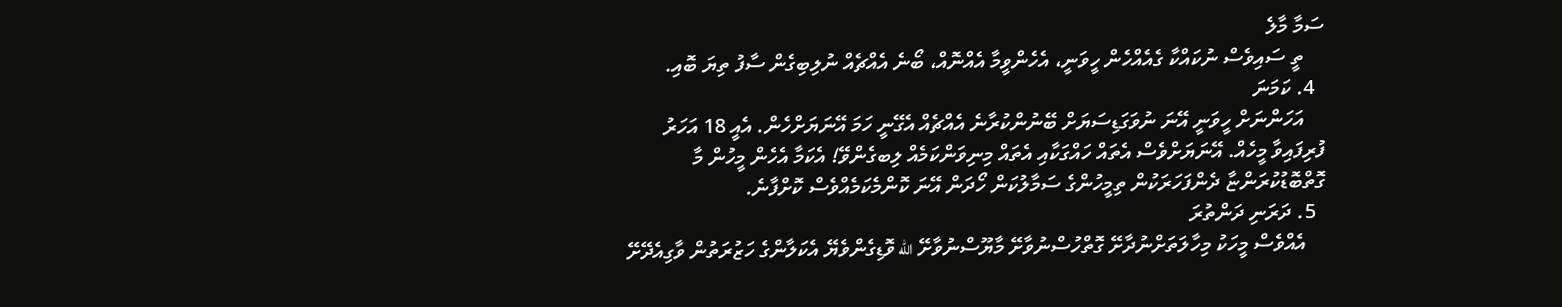ސަމާ މާލެ
    ތީ ސައިވެސް ނުކައްކާ ގެއެއްހެން ހީވަނީ، އެހެންވީމާ އެއްނޮއް، ބޯނެ އެއްޗެއް ނުލިބިގެން ސާފު ތިޔަ ބޮއި.
  4. ކަމަނަ
    އަހަންނަށް ހީވަނީ އޭނަ ނުވަގަޑިސަޔަށް ބޭނުންކުރާނެ އެއްޗެއް އެގޭނީ ހަމަ އޭނަޔަށްހެން. އެއީ 18 އަހަރު ފުރިފައިވާ މީހެއް. އޭނަޔަށްވެސް އެތައް ހައްގަކާއި އެތައް މިނިވަންކަމެއް ލިބގެންވޭ! އެކަމާ އެހެން މީހުން މާ ގޮތްބޮޑުކުރަންޏާ ދެންފަހަރަކުން ތިމީހުންގެ ސަމާލުކަން ހޯދަން އޭނަ ކޮންމެކަމެއްވެސް ކޮށްފާނެ.
  5. ދަރަނި ދަންތުރަ
    އެއްވެސް މީހަކު މިހާލަތަށްނުދާށޭ ގޮތްހުސްނުވާށޭ މާޔޫސްނުވާށޭ الله ވޮޑިގެންވެޔޭ އެކަލާންގެ ހަޒުރަތުން ވާގިއެދޭށޭ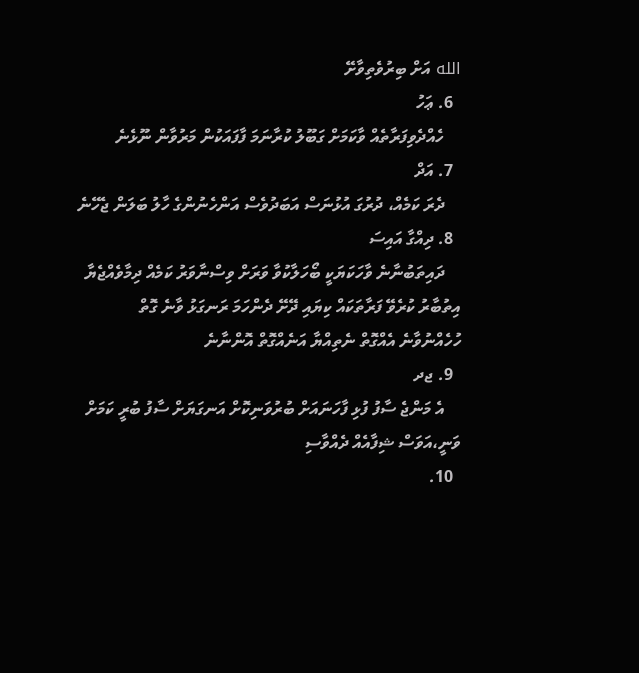الله އަށް ބިރުވެތިވާށޭ
  6. ޢަހު
    ހެއްދެވިފަރާތެއް ވާކަމަށް ގަބޫލު ކުރާނަމަ ފާފައަކުން މަރުވާން ނޫޅެނެ
  7. އަދް
    ދެރަ ކަމެއް، ދުރުގަ އުޅުނަސް އަބަދުވެސް އަންހެނުންގެ ހާލު ބަލަން ޖެހޭނެ
  8. ދިއްގާ އައިސަ
    ދައިތަބުނާނެ ވާހަކަޔަކީ ބޯހަލާކުވާ ވަރަށް ވިސްނާވަރު ކަމެއް ދިމާވެއްޖެޔާ އިތުބާރު ކުރެވޭ ފަރާތަކައް ކިޔައި ދޭށޭ ދެންހަމަ ރަނގަޅު ވާނެ ގޮތް ހުހެއްނުވާނެ އެއްގޮތް ނެތިއްޔާ އަނެއްގޮތް އޮންނާނެ
  9. ޖދ
    އެ މަންޖެ ސާފު ފުޅި ފާހަނައަށް ބުރުވަނިކޮށް އަނގަޔަށް ސާފު ބުރީ ކަމަށް ވަނީ،އަވަސް ޝިފާއެއް ދެއްވާސި
  10.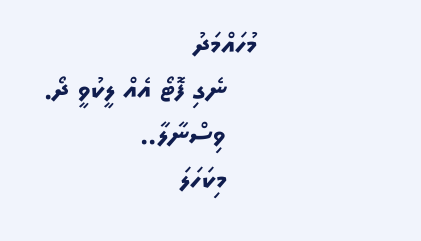މުހައްމަދު
    ނެގި ފޮޓޯ އެއް ލީކުވީ ދޯ.
    ވިސްނާލާ..
    މިކަހަލަ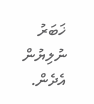ޚަބަރު ނުލިޔުން އެދެން.